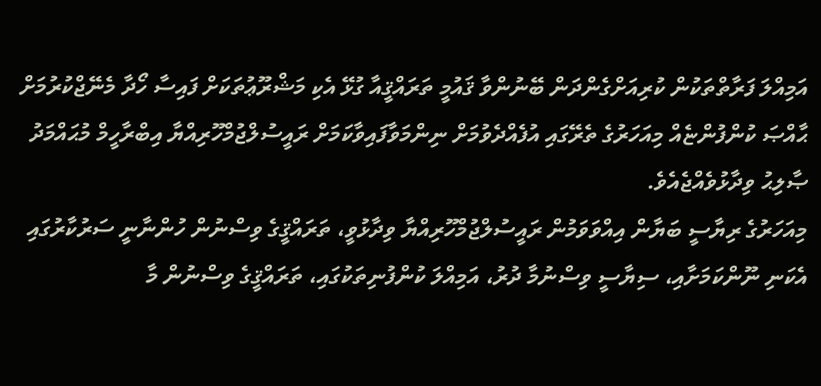އަމިއްލަ ފަރާތްތަކުން ކުރިއަށްގެންދަން ބޭނުންވާ ޤައުމީ ތަރައްޤީއާ ގުޅޭ އެކި މަޝްރޫޢުތަކަށް ފައިސާ ހޯދާ މެނޭޖްކުރުމަށް ޙާއްޞަ ކުންފުންޏެއް މިއަހަރުގެ ތެރޭގައި އުފެއްދެވުމަށް ނިންމަވާފައިވާކަމަށް ރައީސުލްޖުމްހޫރިއްޔާ އިބްރާހީމް މުޙައްމަދު ޞާލިޙު ވިދާޅުވެއްޖެއެވެ.
މިއަހަރުގެ ރިޔާސީ ބަޔާން އިއްވަވަމުން ރައީސުލްޖުމްހޫރިއްޔާ ވިދާޅުވީ، ތަރައްޤީގެ ވިސްނުން ހުންނާނީ ސަރުކާރުގައި އެކަނި ނޫންކަމަށާއި، ސިޔާސީ ވިސްނުމާ ދުރު، އަމިއްލަ ކުންފުނިތަކުގައި، ތަރައްޤީގެ ވިސްނުން މާ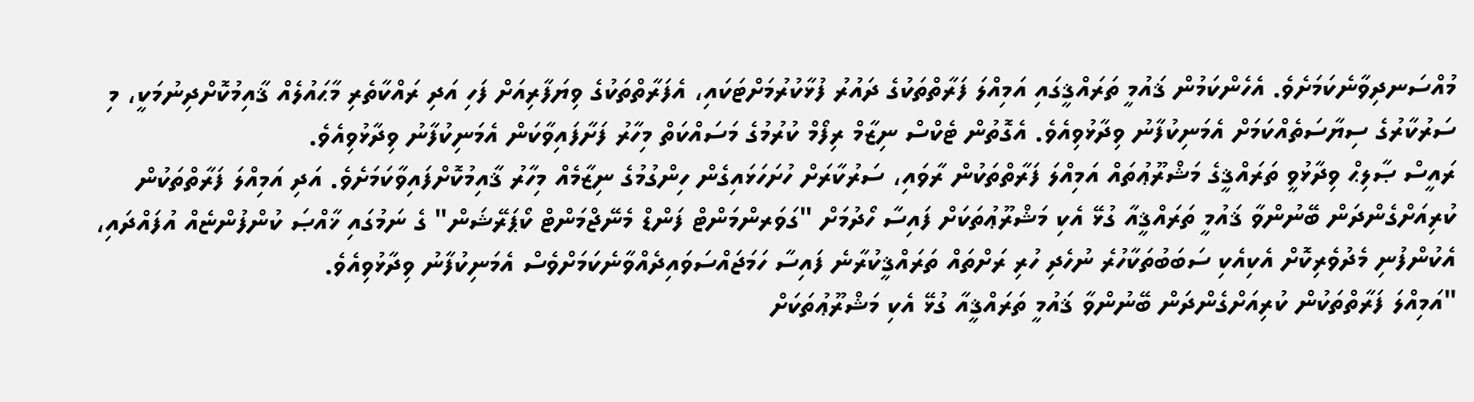މުއްސަނދިވާނެކަމަށެވެ. އެހެންކަމުން ޤައުމީ ތަރައްޤީގައި އަމިއްލަ ފަރާތްތަކުގެ ދައުރު ފުޅާކުރުމަށްޓަކައި، އެފަރާތްތަކުގެ ވިޔަފާރިއަށް ފަހި އަދި ރައްކާތެރި މާޙައުލެއް ޤާއިމުކޮށްދިނުމަކީ، މި ސަރުކާރުގެ ސިޔާސަތެއްކަމަށް އެމަނިކުފާނު ވިދާޅުވިއެވެ. އެގޮތުން ޓެކްސް ނިޒާމް ރިފޯމް ކުރުމުގެ މަސައްކަތް މިހާރު ފަށާފައިވާކަން އެމަނިކުފާނު ވިދާޅުވިއެވެ.
ރައީސް ޞާލިޙް ވިދާޅުވީ ތަރައްޤީގެ މަޝްރޫޢުތައް އަމިއްލަ ފަރާތްތަކުން ރާވައި، ސަރުކާރަށް ހުށަހަޅައިގެން ހިންގުމުގެ ނިޒާމެއް މިހާރު ޤާއިމުކޮށްފައިވާކަމަށެވެ. އަދި އަމިއްލަ ފަރާތްތަކުން ކުރިއަށްގެންދަން ބޭނުންވާ ޤައުމީ ތަރައްޤީއާ ގުޅޭ އެކި މަޝްރޫޢުތަކަށް ފައިސާ ހޯދުމަށް "ގަވަރންމަންޓް ފަންޑް މެނޭޖްމަންޓް ކޯޕަރޭޝަން" ގެ ނަމުގައި ޚާއްޞަ ކުންފުންޏެއް އުފައްދައި، އެކުންފުނި މެދުވެރިކޮށް އެކިއެކި ސަބަބުތަކާހުރެ ނުހެދި ހުރި ރަށްތައް ތަރައްޤީކުރާނެ ފައިސާ ހަމަޖައްސަވައިދެއްވާނެކަމަށްވެސް އެމަނިކުފާނު ވިދާޅުވިއެވެ.
"އަމިއްލަ ފަރާތްތަކުން ކުރިއަށްގެންދަން ބޭނުންވާ ޤައުމީ ތަރައްޤީއާ ގުޅޭ އެކި މަޝްރޫޢުތަކަށް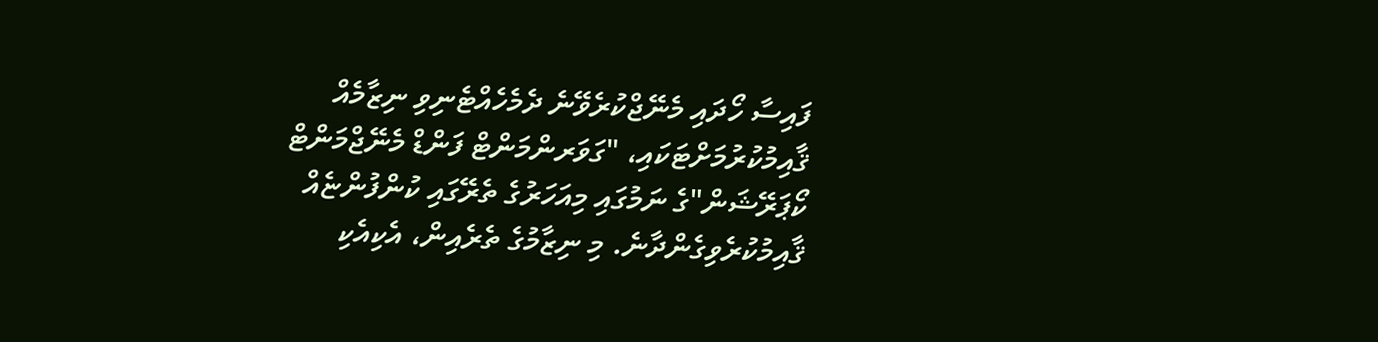ފައިސާ ހޯދައި މެނޭޖްކުރެވޭނެ ދެމެހެއްޓެނިވި ނިޒާމެއް ޤާއިމުކުރުމަށްޓަކައި، "ގަވަރންމަންޓް ފަންޑް މެނޭޖްމަންޓް ކޯޕަރޭޝަން"ގެ ނަމުގައި މިއަހަރުގެ ތެރޭގައި ކުންފުންޏެއް ޤާއިމުކުރެވިގެންދާނެ. މި ނިޒާމުގެ ތެރެއިން، އެކިއެކި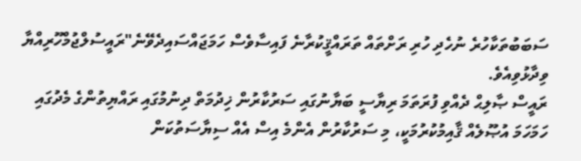ސަބަބުތަކާހުރެ ނުހެދި ހުރި ރަށްތައް ތަރައްޤީކުރާނެ ފައިސާވެސް ހަމަޖައްސައިދެވޭނެ"ރައީސުލްޖުމްހޫރިއްޔާ ވިދާޅުވިއެވެ.
ރައީސް ޞާލިޙް ދެއްވި ފުރަތަމަ ރިޔާސީ ބަޔާނުގައި ސަރުކާރުން ޚިދުމަތް ދިނުމުގައި ރައްޔިތުންގެ މެދުގައި ހަމަހަމަ އުޞޫލެއް ޤާއިމުކުރުމަކީ، މި ސަރުކާރުން އެންމެ އިސް އެއް ސިޔާސަތުކަން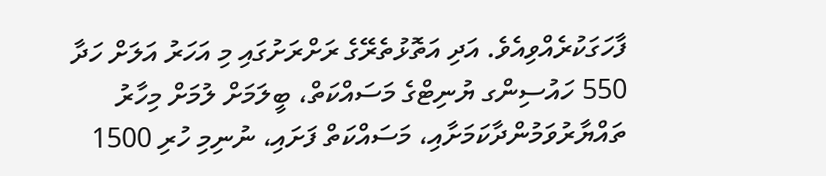ފާހަގަކުރެއްވިއެވެ. އަދި އަތޮޅުތެރޭގެ ރަށްރަށުގައި މި އަހަރު އަލަށް ހަދާ 550 ހައުސިންގ ޔުނިޓްގެ މަސައްކަތް، ބީލަމަށް ލުމަށް މިހާރު ތައްޔާރުވަމުންދާކަމަށާއި، މަސައްކަތް ފަށައި، ނުނިމި ހުރި 1500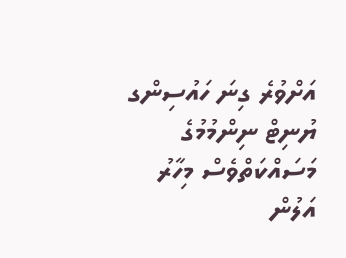އަށްވުރެ ގިނަ ހައުސިންގ ޔުނިޓް ނިންމުމުގެ މަސައްކަތްވެސް މިހާރު އަލުން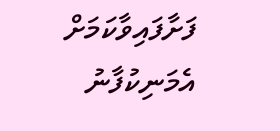ފަށާފައިވާކަމަށް އެމަނިކުފާނު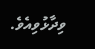ވިދާޅުވިއެވެ.